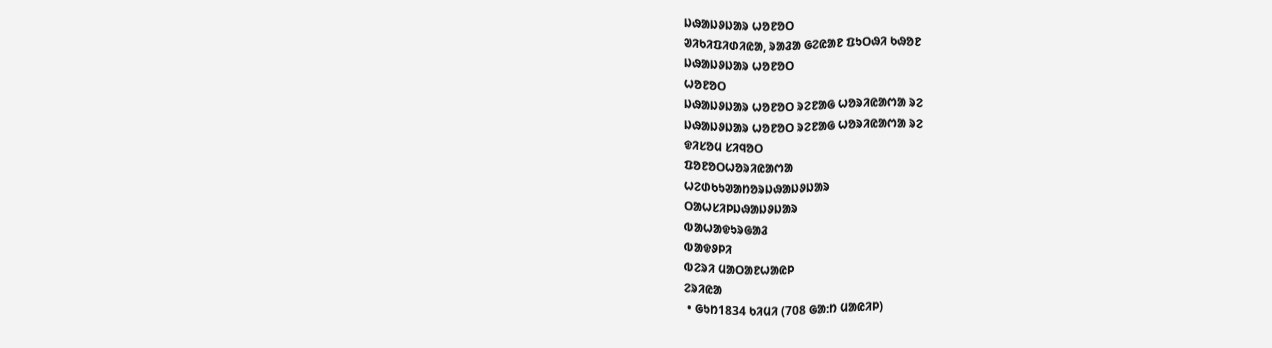ᱡᱷᱟᱡᱽᱡᱟᱨ ᱦᱚᱱᱚᱛ
ᱣᱤᱠᱤᱯᱤᱰᱤᱭᱟ, ᱨᱟᱲᱟ ᱜᱮᱭᱟᱱ ᱯᱩᱛᱷᱤ ᱠᱷᱚᱱ
ᱡᱷᱟᱡᱽᱡᱟᱨ ᱦᱚᱱᱚᱛ
ᱦᱚᱱᱚᱛ
ᱡᱷᱟᱡᱽᱡᱟᱨ ᱦᱚᱱᱚᱛ ᱨᱮᱱᱟᱜ ᱦᱚᱨᱤᱭᱟᱬᱟ ᱨᱮ
ᱡᱷᱟᱡᱽᱡᱟᱨ ᱦᱚᱱᱚᱛ ᱨᱮᱱᱟᱜ ᱦᱚᱨᱤᱭᱟᱬᱟ ᱨᱮ
ᱫᱤᱥᱚᱢ ᱥᱤᱧᱚᱛ
ᱯᱚᱱᱚᱛᱦᱚᱨᱤᱭᱟᱬᱟ
ᱦᱮᱰᱠᱩᱣᱟᱴᱚᱨᱡᱷᱟᱡᱽᱡᱟᱨ
ᱛᱟᱦᱥᱤᱞᱡᱷᱟᱡᱽᱡᱟᱨ
ᱵᱟᱦᱟᱫᱩᱨᱜᱟᱲ
ᱵᱟᱫᱽᱞᱤ
ᱵᱮᱨᱤ ᱢᱟᱛᱟᱱᱦᱟᱭᱞ
ᱮᱨᱤᱭᱟ
 • ᱜᱩᱴ1834 ᱠᱤᱢᱤ (708 ᱜᱟᱺᱴ ᱢᱟᱭᱤᱞ)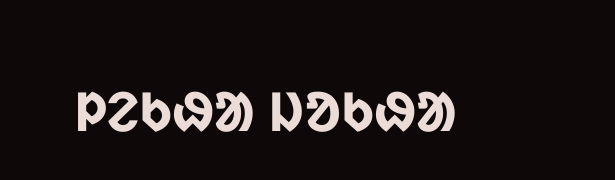ᱞᱮᱠᱷᱟ ᱡᱚᱠᱷᱟ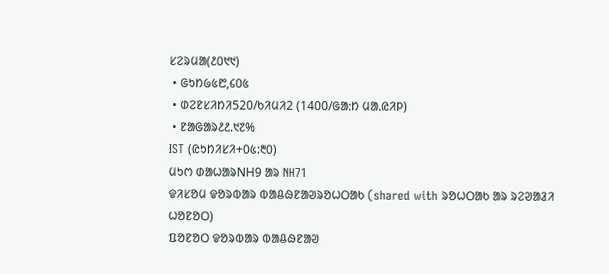ᱥᱮᱨᱢᱟ(᱒᱐᱑᱑)
 • ᱜᱩᱴ᱙᱕᱘,᱔᱐᱕
 • ᱰᱮᱱᱥᱤᱴᱤ520/ᱠᱤᱢᱤ2 (1400/ᱜᱟᱺᱴ ᱢᱟᱹᱭᱤᱞ)
 • ᱱᱟᱜᱟᱨ᱒᱒.᱑᱗%
IST (ᱭᱩᱴᱤᱥᱤ+᱐᱕:᱓᱐)
ᱢᱩᱬ ᱰᱟᱦᱟᱨNH9 ᱟᱨ NH71
ᱫᱤᱥᱚᱢ ᱫᱚᱨᱵᱟᱨ ᱵᱟᱪᱷᱱᱟᱣᱨᱚᱦᱛᱟᱠ (shared with ᱨᱚᱦᱛᱟᱠ ᱟᱨ ᱨᱮᱣᱟᱲᱤ ᱦᱚᱱᱚᱛ)
ᱯᱚᱱᱚᱛ ᱫᱚᱨᱵᱟᱨ ᱵᱟᱪᱷᱱᱟᱣ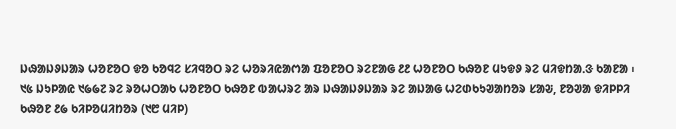ᱡᱷᱟᱡᱽᱡᱟᱨ ᱦᱚᱱᱚᱛ ᱫᱚ ᱠᱚᱧᱮ ᱥᱤᱧᱚᱛ ᱨᱮ ᱦᱚᱨᱤᱭᱟᱬᱟ ᱯᱚᱱᱚᱛ ᱨᱮᱱᱟᱜ ᱒᱒ ᱦᱚᱱᱚᱛ ᱠᱷᱚᱱ ᱢᱩᱫᱽ ᱨᱮ ᱢᱤᱫᱴᱟᱹᱝ ᱠᱟᱱᱟ ᱾ ᱑᱕ ᱡᱩᱞᱟᱭ ᱑᱙᱙᱗ ᱨᱮ ᱨᱚᱦᱛᱟᱠ ᱦᱚᱱᱚᱛ ᱠᱷᱚᱱ ᱵᱟᱦᱨᱮ ᱟᱨ ᱡᱷᱟᱡᱽᱡᱟᱨ ᱨᱮ ᱟᱡᱟᱜ ᱦᱮᱰᱠᱩᱣᱟᱴᱚᱨ ᱥᱟᱶ, ᱱᱚᱣᱟ ᱫᱤᱞᱞᱤ ᱠᱷᱚᱱ ᱒᱙ ᱠᱤᱞᱚᱢᱤᱴᱚᱨ (᱑᱘ ᱢᱤᱞ)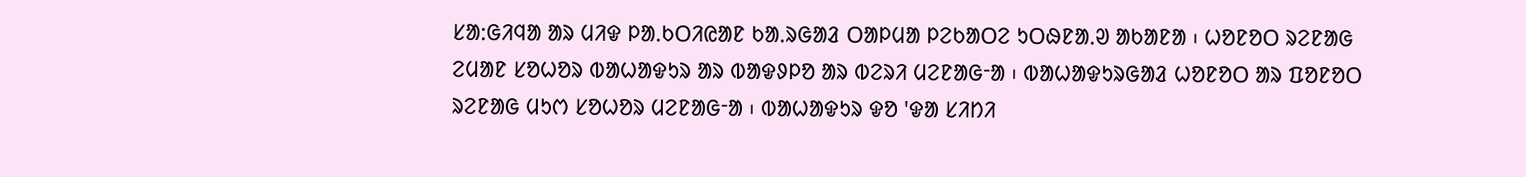ᱥᱟᱺᱜᱤᱧᱟ ᱟᱨ ᱢᱤᱫ ᱞᱟᱹᱠᱛᱤᱭᱟᱱ ᱠᱟᱹᱨᱜᱟᱲ ᱛᱟᱞᱢᱟ ᱞᱮᱠᱟᱛᱮ ᱩᱛᱷᱱᱟᱹᱣ ᱟᱠᱟᱱᱟ ᱾ ᱦᱚᱱᱚᱛ ᱨᱮᱱᱟᱜ ᱮᱢᱟᱱ ᱥᱚᱦᱚᱨ ᱵᱟᱦᱟᱫᱩᱨ ᱟᱨ ᱵᱟᱫᱽᱞᱚ ᱟᱨ ᱵᱮᱨᱤ ᱢᱮᱱᱟᱜᱼᱟ ᱾ ᱵᱟᱦᱟᱫᱩᱨᱜᱟᱲ ᱦᱚᱱᱚᱛ ᱟᱨ ᱯᱚᱱᱚᱛ ᱨᱮᱱᱟᱜ ᱢᱩᱬ ᱥᱚᱦᱚᱨ ᱢᱮᱱᱟᱜᱼᱟ ᱾ ᱵᱟᱦᱟᱫᱩᱨ ᱫᱚ 'ᱫᱟ ᱥᱤᱴᱤ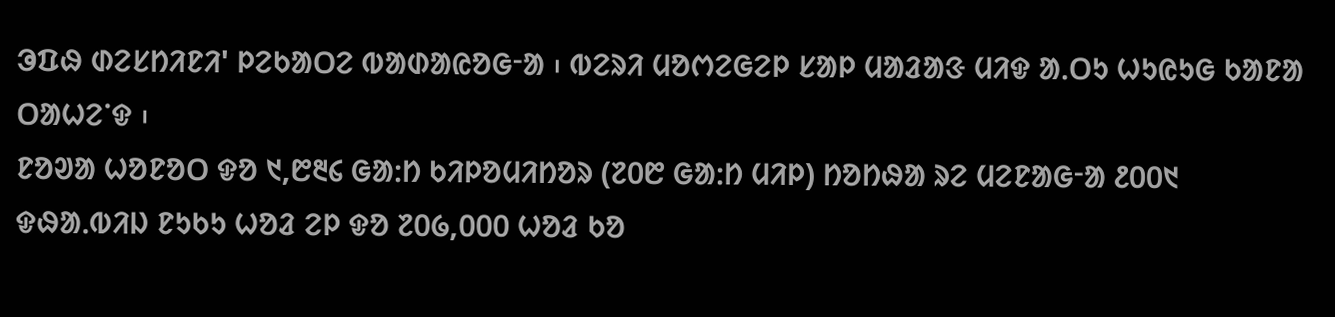ᱳᱯᱷ ᱰᱮᱥᱴᱤᱱᱤ' ᱞᱮᱠᱟᱛᱮ ᱵᱟᱰᱟᱭᱚᱜᱼᱟ ᱾ ᱵᱮᱨᱤ ᱢᱚᱬᱮᱜᱮᱞ ᱥᱟᱞ ᱢᱟᱲᱟᱝ ᱢᱤᱫ ᱟᱹᱛᱩ ᱦᱩᱭᱩᱜ ᱠᱟᱱᱟ ᱛᱟᱦᱮᱸᱫ ᱾
ᱱᱚᱣᱟ ᱦᱚᱱᱚᱛ ᱫᱚ ᱑,᱘᱓᱔ ᱜᱟᱺᱴ ᱠᱤᱞᱚᱢᱤᱴᱚᱨ (᱗᱐᱘ ᱜᱟᱺᱴ ᱢᱤᱞ) ᱴᱚᱴᱷᱟ ᱨᱮ ᱢᱮᱱᱟᱜᱼᱟ ᱒᱐᱐᱑ ᱫᱷᱟᱹᱵᱤᱡ ᱱᱩᱠᱩ ᱦᱚᱲ ᱮᱞ ᱫᱚ ᱗᱐᱙,᱐᱐᱐ ᱦᱚᱲ ᱠᱚ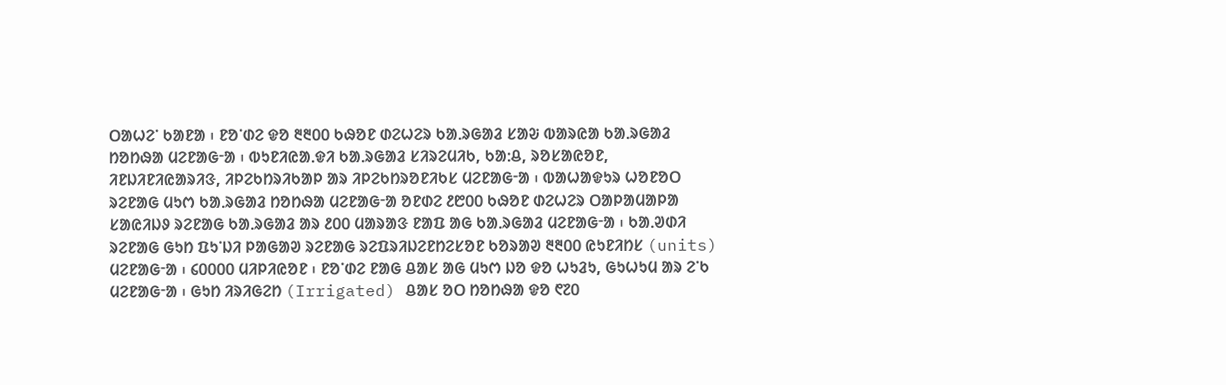ᱛᱟᱦᱮᱸ ᱠᱟᱱᱟ ᱾ ᱱᱚᱸᱰᱮ ᱫᱚ ᱓᱓᱐᱐ ᱠᱷᱚᱱ ᱰᱮᱦᱮᱨ ᱠᱟᱹᱨᱜᱟᱲ ᱥᱟᱶ ᱵᱟᱨᱭᱟ ᱠᱟᱹᱨᱜᱟᱲ ᱴᱚᱴᱷᱟ ᱢᱮᱱᱟᱜᱼᱟ ᱾ ᱵᱩᱱᱤᱭᱟᱹᱫᱤ ᱠᱟᱹᱨᱜᱟᱲ ᱥᱤᱨᱮᱢᱤᱠ, ᱠᱟᱺᱪ, ᱨᱚᱥᱟᱭᱚᱱ, ᱤᱱᱡᱤᱱᱤᱭᱟᱨᱤᱝ, ᱤᱞᱮᱠᱴᱨᱤᱠᱟᱞ ᱟᱨ ᱤᱞᱮᱠᱴᱨᱚᱱᱤᱠᱥ ᱢᱮᱱᱟᱜᱼᱟ ᱾ ᱵᱟᱦᱟᱫᱩᱨ ᱦᱚᱱᱚᱛ ᱨᱮᱱᱟᱜ ᱢᱩᱬ ᱠᱟᱹᱨᱜᱟᱲ ᱴᱚᱴᱷᱟ ᱢᱮᱱᱟᱜᱼᱟ ᱚᱱᱰᱮ ᱒᱘᱐᱐ ᱠᱷᱚᱱ ᱰᱮᱦᱮᱨ ᱛᱟᱞᱟᱢᱟᱞᱟ ᱥᱟᱭᱤᱡᱽ ᱨᱮᱱᱟᱜ ᱠᱟᱹᱨᱜᱟᱲ ᱟᱨ ᱒᱐᱐ ᱢᱟᱨᱟᱝ ᱱᱟᱯ ᱟᱜ ᱠᱟᱹᱨᱜᱟᱲ ᱢᱮᱱᱟᱜᱼᱟ ᱾ ᱠᱟᱹᱣᱰᱤ ᱨᱮᱱᱟᱜ ᱜᱩᱴ ᱯᱩᱸᱡᱤ ᱞᱟᱜᱟᱣ ᱨᱮᱱᱟᱜ ᱨᱮᱯᱨᱤᱡᱮᱱᱴᱮᱥᱚᱱ ᱠᱚᱨᱟᱣ ᱓᱓᱐᱐ ᱭᱩᱱᱤᱴᱥ (units) ᱢᱮᱱᱟᱜᱼᱟ ᱾ ᱔᱐᱐᱐᱐ ᱢᱤᱞᱤᱭᱚᱱ ᱾ ᱱᱚᱸᱰᱮ ᱱᱟᱜ ᱪᱟᱥ ᱟᱜ ᱢᱩᱬ ᱡᱚ ᱫᱚ ᱦᱩᱲᱩ, ᱜᱩᱦᱩᱢ ᱟᱨ ᱮᱸᱠ ᱢᱮᱱᱟᱜᱼᱟ ᱾ ᱜᱩᱴ ᱤᱨᱤᱜᱮᱴ (Irrigated) ᱪᱟᱥ ᱚᱛ ᱴᱚᱴᱷᱟ ᱫᱚ ᱖᱗᱐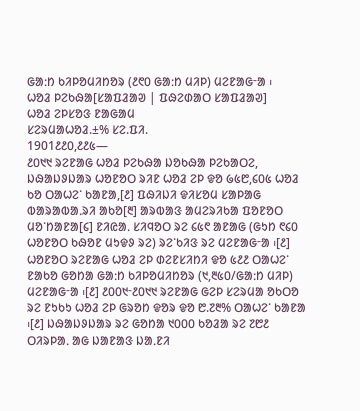ᱜᱟᱺᱴ ᱠᱤᱞᱚᱢᱤᱴᱚᱨ (᱒᱖᱐ ᱜᱟᱺᱴ ᱢᱤᱞ) ᱢᱮᱱᱟᱜᱼᱟ ᱾
ᱦᱚᱲ ᱞᱮᱠᱷᱟ[ᱥᱟᱯᱲᱟᱣ | ᱯᱷᱮᱰᱟᱛ ᱥᱟᱯᱲᱟᱣ]
ᱦᱚᱲ ᱮᱞᱥᱚᱝ ᱱᱟᱜᱟᱢ
ᱥᱮᱨᱢᱟᱦᱚᱲ.±% ᱥᱮ.ᱯᱤ.
1901᱒᱒᱐,᱒᱒᱕—
᱒᱐᱑᱑ ᱨᱮᱱᱟᱜ ᱦᱚᱲ ᱞᱮᱠᱷᱟ ᱡᱚᱠᱷᱟ ᱞᱮᱠᱟᱛᱮ, ᱡᱷᱟᱡᱽᱡᱟᱨ ᱦᱚᱱᱚᱛ ᱨᱤᱱ ᱦᱚᱲ ᱮᱞ ᱫᱚ ᱙᱕᱘,᱔᱐᱕ ᱦᱚᱲ ᱠᱚ ᱛᱟᱦᱮᱸ ᱠᱟᱱᱟ,[᱒] ᱯᱷᱤᱡᱤ ᱫᱤᱥᱚᱢ ᱥᱟᱞᱟᱜ ᱵᱟᱨᱟᱵᱟᱹᱨᱤ ᱟᱠᱚ[᱓] ᱟᱨᱵᱟᱝ ᱟᱢᱮᱨᱤᱠᱟ ᱯᱚᱱᱚᱛ ᱢᱚᱸᱴᱟᱱᱟ[᱔] ᱱᱤᱭᱟᱹ ᱥᱤᱧᱚᱛ ᱨᱮ ᱔᱕᱖ ᱟᱱᱟᱜ (ᱜᱩᱴ ᱖᱔᱐ ᱦᱚᱱᱚᱛ ᱠᱷᱚᱱ ᱢᱩᱫᱽ ᱨᱮ) ᱨᱮᱸᱠᱤᱝ ᱨᱮ ᱢᱮᱱᱟᱜᱼᱟ ᱾[᱒] ᱦᱚᱱᱚᱛ ᱨᱮᱱᱟᱜ ᱦᱚᱲ ᱮᱞ ᱰᱮᱱᱥᱤᱴᱤ ᱫᱚ ᱕᱒᱒ ᱛᱟᱦᱮᱸ ᱱᱟᱠᱚ ᱜᱚᱴᱟ ᱜᱟᱺᱴ ᱠᱤᱞᱚᱢᱤᱴᱚᱨ (᱑,᱓᱕᱐/ᱜᱟᱺᱴ ᱢᱤᱞ) ᱢᱮᱱᱟᱜᱼᱟ ᱾[᱒] ᱒᱐᱐᱑ᱼ᱒᱐᱑᱑ ᱨᱮᱱᱟᱜ ᱜᱮᱞ ᱥᱮᱨᱢᱟ ᱚᱠᱛᱚ ᱨᱮ ᱱᱩᱠᱩ ᱦᱚᱲ ᱮᱞ ᱜᱨᱚᱴ ᱫᱚᱨ ᱫᱚ ᱘.᱗᱓% ᱛᱟᱦᱮᱸ ᱠᱟᱱᱟ ᱾[᱒] ᱡᱷᱟᱡᱽᱡᱟᱨ ᱨᱮ ᱜᱚᱴᱟ ᱑᱐᱐᱐ ᱠᱚᱲᱟ ᱨᱮ ᱗᱘᱒ ᱛᱤᱨᱞᱟᱹ ᱟᱜ ᱡᱟᱱᱟᱝ ᱡᱟᱹᱱᱤ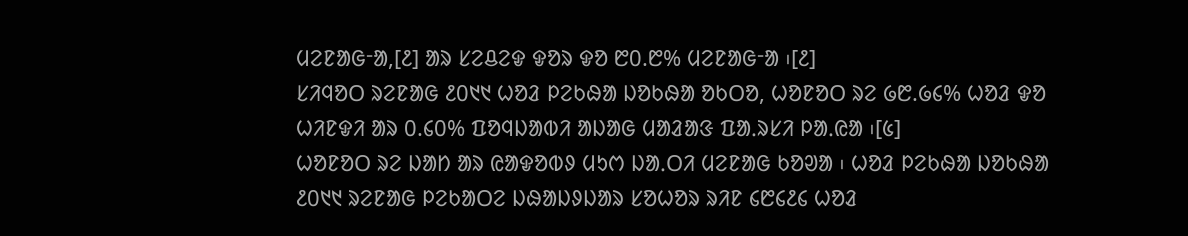ᱢᱮᱱᱟᱜᱼᱟ,[᱒] ᱟᱨ ᱥᱮᱪᱮᱫ ᱫᱚᱨ ᱫᱚ ᱘᱐.᱘% ᱢᱮᱱᱟᱜᱼᱟ ᱾[᱒]
ᱥᱤᱧᱚᱛ ᱨᱮᱱᱟᱜ ᱒᱐᱑᱑ ᱦᱚᱲ ᱞᱮᱠᱷᱟ ᱡᱚᱠᱷᱟ ᱚᱠᱛᱚ, ᱦᱚᱱᱚᱛ ᱨᱮ ᱙᱘.᱙᱔% ᱦᱚᱲ ᱫᱚ ᱦᱤᱱᱫᱤ ᱟᱨ ᱐.᱔᱐% ᱯᱚᱧᱡᱟᱵᱤ ᱟᱡᱟᱜ ᱢᱟᱲᱟᱝ ᱯᱟᱹᱨᱥᱤ ᱞᱟᱹᱭᱟ ᱾[᱕]
ᱦᱚᱱᱚᱛ ᱨᱮ ᱡᱟᱴ ᱟᱨ ᱭᱟᱫᱚᱵᱽ ᱢᱩᱬ ᱡᱟᱹᱛᱤ ᱢᱮᱱᱟᱜ ᱠᱚᱣᱟ ᱾ ᱦᱚᱲ ᱞᱮᱠᱷᱟ ᱡᱚᱠᱷᱟ ᱒᱐᱑᱑ ᱨᱮᱱᱟᱜ ᱞᱮᱠᱟᱛᱮ ᱡᱷᱟᱡᱽᱡᱟᱨ ᱥᱚᱦᱚᱨ ᱨᱤᱱ ᱔᱘᱔᱒᱔ ᱦᱚᱲ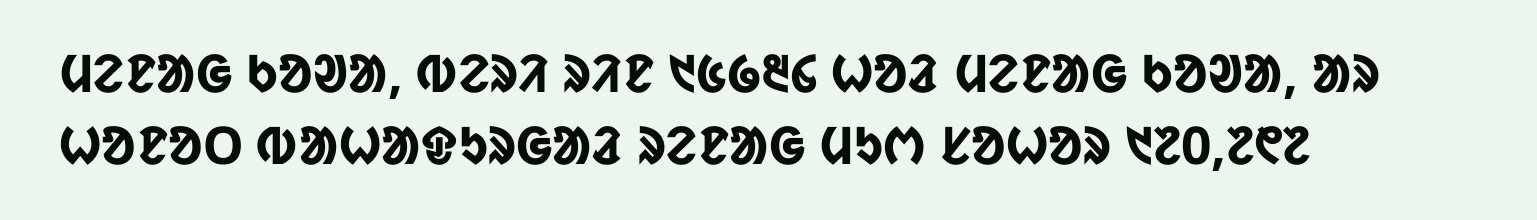ᱢᱮᱱᱟᱜ ᱠᱚᱣᱟ, ᱵᱮᱨᱤ ᱨᱤᱱ ᱑᱕᱙᱓᱔ ᱦᱚᱲ ᱢᱮᱱᱟᱜ ᱠᱚᱣᱟ, ᱟᱨ ᱦᱚᱱᱚᱛ ᱵᱟᱦᱟᱫᱩᱨᱜᱟᱲ ᱨᱮᱱᱟᱜ ᱢᱩᱬ ᱥᱚᱦᱚᱨ ᱑᱗᱐,᱗᱖᱗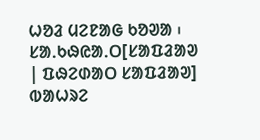ᱦᱚᱲ ᱢᱮᱱᱟᱜ ᱠᱚᱣᱟ ᱾
ᱥᱟᱹᱠᱷᱭᱟᱹᱛ[ᱥᱟᱯᱲᱟᱣ | ᱯᱷᱮᱰᱟᱛ ᱥᱟᱯᱲᱟᱣ]
ᱵᱟᱦᱨᱮ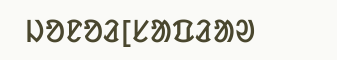ᱡᱚᱱᱚᱲ[ᱥᱟᱯᱲᱟᱣ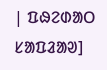| ᱯᱷᱮᱰᱟᱛ ᱥᱟᱯᱲᱟᱣ]